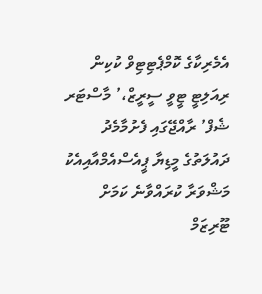އެމެރިކާގެ ކޮމްޕެޓިޓިވް ކުކިން ރިއަލިޓީ ޓީވީ ސީރީޒް،’ މާސްޓަރ ޝެފް’ ރާއްޖޭގައި ފެށުމާމެދު ދައުލަތުގެ މީޑިޔާ ޕީއެސްއެމްއާއިއެކު މަޝްވަރާ ކުރައްވާނެ ކަމަށް ޓޫރިޒަމް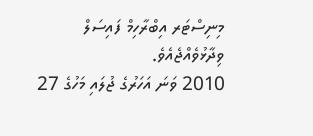މިނިސްޓަރ އިބްރާހިމް ފައިސަލް ވިދާޅުވެއްޖެއެވެ.
2010 ވަނަ އަހަރުގެ ޖުލައި މަހުގެ 27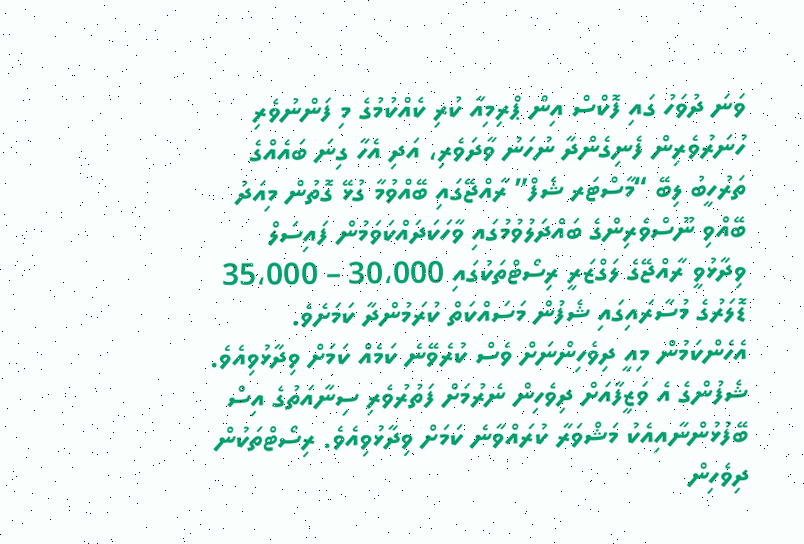ވަނަ ދުވަހު ގައި ފޮކްސް އިން ޕްރިމިއާ ކުރި ކެއްކުމުގެ މި ފަންނުވެރި ހުނަރުވެރިން ފެނިގެންދާ ނުހަނު ވާދަވެރި، އަދި އެހާ ގިނަ ބައެއްގެ ތަރުހީބު ލިބޭ “މާސްޓަރ ޝެފް” ރާއްޖޭގައި ބޭއްވުމާ ގުޅޭ ގޮތުން މިއަދު ބޭއްވި ނޫސްވެރިންގެ ބައްދަލުވުމުގައި ވާހަކަދައްކަވަމުން ފައިސަލް ވިދާޅުވީ ރާއްޖޭގެ ލަގްޒަރީ ރިސޯޓްތަކުގައި 30،000 – 35،000 ޑޮލަރުގެ މުސާރައިގައި ޝެފުން މަސައްކަތް ކުރަމުންދާ ކަމަށެވެ. އެހެންކަމުން މިއީ ދިވެހިންނަށް ވެސް ކުރެވޭނެ ކަމެއް ކަމަށް ވިދާޅުވިއެވެ.
ޝެފުންގެ އެ ވަޒީފާއަށް ދިވެހިން ނެރުމަށް ފަތުރުވެރި ސިނާއަތުގެ އިސް ބޭފުޅުންނާއިއެކު މަޝްވަރާ ކުރައްވާނެ ކަމަށް ވިދާޅުވިއެވެ. ރިސޯޓްތަކުން ދިވެހިން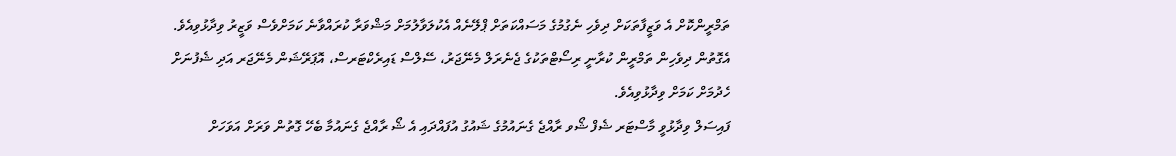ތަމްރީންކޮށް އެ ވަޒީފާތަކަށް ދިވެހި ނެގުމުގެ މަސައްކަތަށް ޕްލޭނެއް އެކުލަވާލުމަށް މަޝްވަރާ ކުރައްވާނެ ކަމަށްވެސް ވަޒީރު ވިދާޅުވިއެވެ. އެގޮތުން ދިވެހިން ތަމްރީން ކުރާނީ ރިސޯޓްތަކުގެ ޖެނެރަލް މެނޭޖަރު، ސޭލްސް ޑައިރެކްޓަރސް، އޮޕަރޭޝަން މެނޭޖަރ އަދި ޝެފުނަށް ހެދުމަށް ކަމަށް ވިދާޅުވިއެވެ.
ފައިސަލް ވިދާޅުވީ މާސްޓަރ ޝެފް ޝޯވ ރާއްޖެ ގެނައުމުގެ ޝައުގު އުފައްދައި އެ ޝޯ ރާއްޖެ ގެނައުމާ ބެހޭ ގޮތުން ވަރަށް އަވަހަށް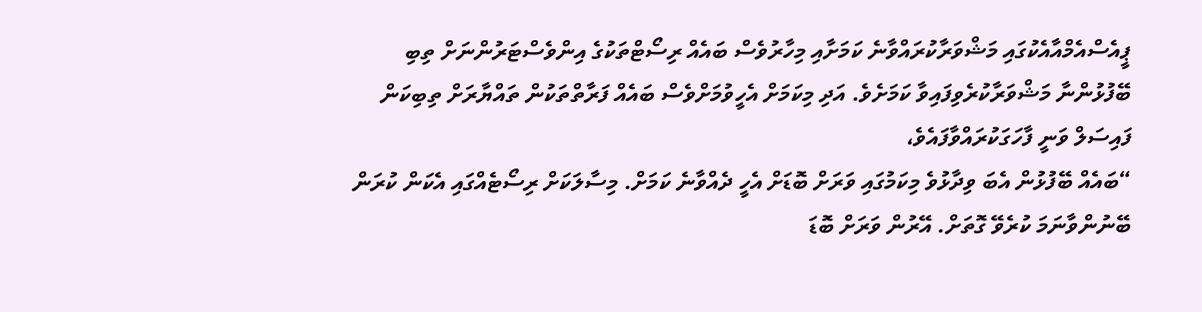ޕީއެސްއެމްއާއެކުގައި މަޝްވަރާކުރައްވާނެ ކަމަށާއި މިހާރުވެސް ބައެއް ރިސޯޓްތަކުގެ އިންވެސްޓަރުންނަށް ތިބި ބޭފުޅުންނާ މަޝްވަރާކުރެވިފައިވާ ކަމަށެވެ. އަދި މިކަމަށް އެހީވުމަށްވެސް ބައެއް ފަރާތްތަކުން ތައްޔާރަށް ތިބިކަން ފައިސަލް ވަނީ ފާހަގަކުރައްވާފައެވެ،
“ބައެއް ބޭފުޅުން އެބަ ވިދާޅުވެ މިކަމުގައި ވަރަށް ބޮޑަށް އެހީ ދެއްވާނެ ކަމަށް. މިސާލަކަށް ރިސޯޓެއްގައި އެކަން ކުރަން ބޭނުންވާނަމަ ކުރެވޭ ގޮތަށް. އޭރުން ވަރަށް ބޮޑަ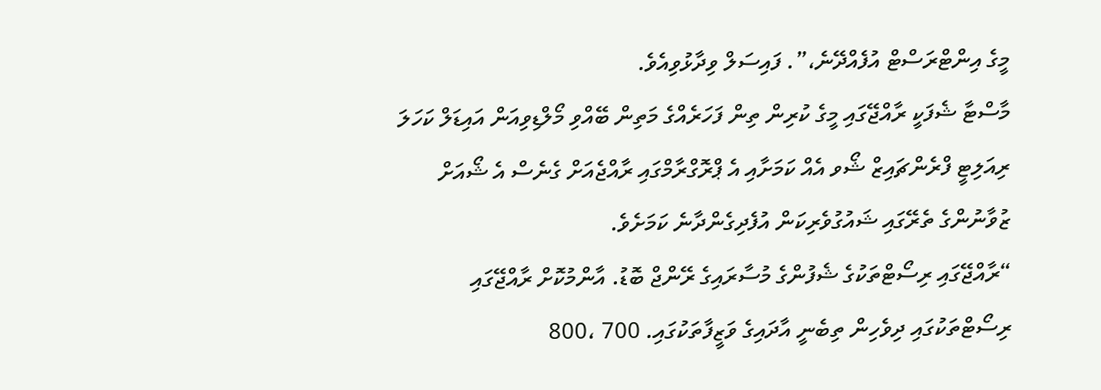މީގެ އިންޓްރަސްޓް އުފެއްދޭނެ،”. ފައިސަލް ވިދާޅުވިއެވެ.
މާސްޓާ ޝެފަކީ ރާއްޖޭގައި މީގެ ކުރިން ތިން ފަހަރެއްގެ މަތިން ބޭއްވި މޯލްޑިވިއަން އައިޑަލް ކަހަލަ ރިއަލިޓީ ފްރެންޗައިޒް ޝޯވ އެއް ކަމަށާއި އެ ޕްރޮގްރާމްގައި ރާއްޖެއަށް ގެނެސް އެ ޝޯއަށް ޒުވާނުންގެ ތެރޭގައި ޝައުގުވެރިކަން އުފެދިގެންދާނެ ކަމަށެވެ.
“ރާއްޖޭގައި ރިސޯޓްތަކުގެ ޝެފުންގެ މުސާރައިގެ ރޭންޖް ބޮޑު. އާންމުކޮށް ރާއްޖޭގައި ރިސޯޓްތަކުގައި ދިވެހިން ތިބެނީ އާދައިގެ ވަޒީފާތަކުގައި. 700 ،800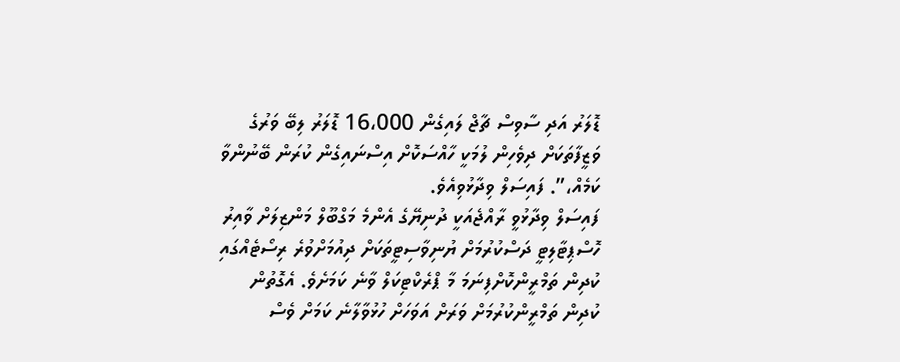ޑޮލަރު އަދި ސާވިސް ޗާޖް ލައިގެން 16،000 ޑޮލަރު ލިބޭ ވަރުގެ ވަޒީފާތަކަށް ދިވެހިން ލުމަކީ ހާއްސަކޮށް އިސްނައިގެން ކުރަން ބޭނުންވާ ކަމެއް،”. ފައިސަލް ވިދާޅުވިއެވެ.
ފައިސަލް ވިދާޅުވީ ރާއްޖެއަކީ ދުނިޔޭގެ އެންމެ މަގްބޫލް މަންޒިލަށް ވާއިރު ހޮސްޕިޓާލިޓީ ދަސްކުރުމަށް ޔުނިވާސިޓީތަކަށް ދިއުމަށްވުރެ ރިސޯޓެއްގައި ކުދިން ތަމްރީންކޮށްފިނަމަ މާ ޕްރެކްޓިކަލް ވާނެ ކަމަށެވެ. އެގޮތުން ކުދިން ތަމްރީންކުރުމަށް ވަރަށް އަވަހަށް ހުޅުވާލާނެ ކަމަށް ވެސް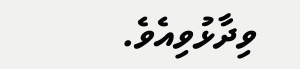ވިދާޅުވިއެވެ.